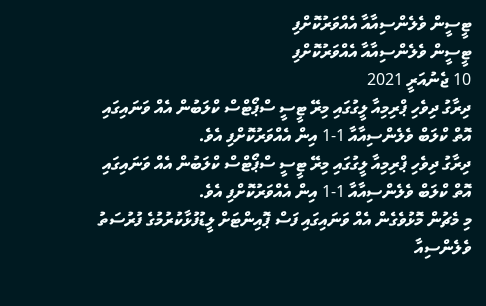ޓީސީން ވެލެންސިއާއާ އެއްވަރުކޮށްފި
ޓީސީން ވެލެންސިއާއާ އެއްވަރުކޮށްފި
10 ޖެނުއަރީ 2021
ދިރާގު ދިވެހި ޕްރިމިއާ ލީގުގައި މިރޭ ޓީސީ ސްޕޯޓްސް ކްލަބުން އެއް ވަނައިގައި އޮތް ކްލަބް ވެލެންސިއާއާ 1-1 އިން އެއްވަރުކޮށްފި އެވެ.
ދިރާގު ދިވެހި ޕްރިމިއާ ލީގުގައި މިރޭ ޓީސީ ސްޕޯޓްސް ކްލަބުން އެއް ވަނައިގައި އޮތް ކްލަބް ވެލެންސިއާއާ 1-1 އިން އެއްވަރުކޮށްފި އެވެ.
މި މެޗުން މޮޅުވެގެން އެއް ވަނައިގައި ފަސް ޕޮއިންޓަށް ލީޑުފުޅާކުރުމުގެ ފުރުސަތު ވެލެންސިއާ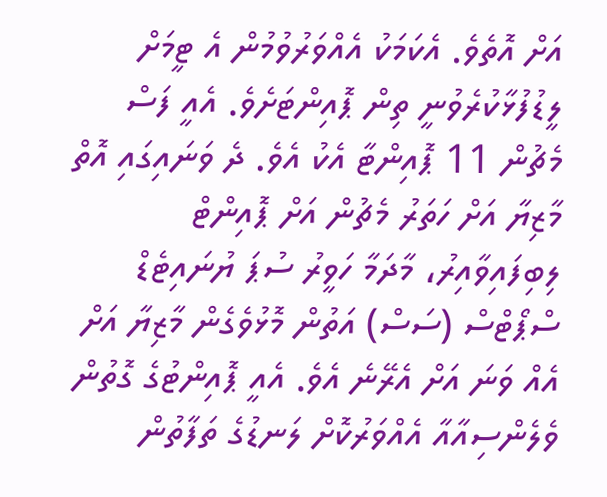އަށް އޮތެވެ. އެކަމަކު އެއްވަރުވުމުން އެ ޓީމަށް ލީޑުފުޅާކުރެވުނީ ތިން ޕޮއިންޓަށެވެ. އެއީ ފަސް މެޗުން 11 ޕޮއިންޓާ އެކު އެވެ. ދެ ވަނައިގައި އޮތް މާޒިޔާ އަށް ހަތަރު މެޗުން އަށް ޕޮއިންޓް ލިބިފައިވާއިރު، މާދަމާ ހަވީރު ސުޕަ ޔުނައިޓެޑް ސްޕޯޓްސް (ސަސް) އަތުން މޮޅުވެގެން މާޒިޔާ އަށް އެއް ވަނަ އަށް އެރޭނެ އެވެ. އެއީ ޕޮއިންޓުގެ ގޮތުން ވެލެންސިއާއާ އެއްވަރުކޮށް ލަނޑުގެ ތަފާތުން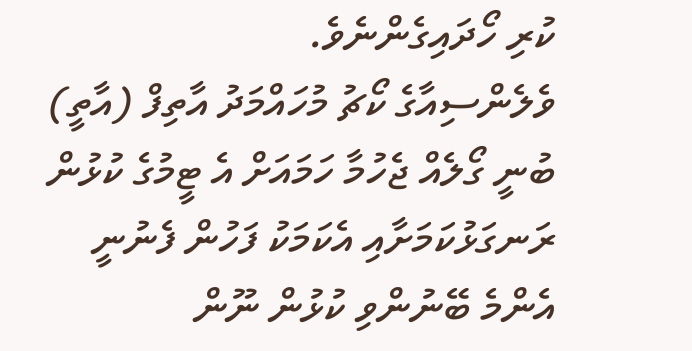ކުރި ހޯދައިގެންނެވެ.
ވެލެންސިއާގެ ކޯޗު މުހައްމަދު އާތިފް (އާތީ) ބުނީ ގޯލެއް ޖެހުމާ ހަމައަށް އެ ޓީމުގެ ކުޅުން ރަނގަޅުކަމަށާއި އެކަމަކު ފަހުން ފެނުނީ އެންމެ ބޭނުންވި ކުޅުން ނޫން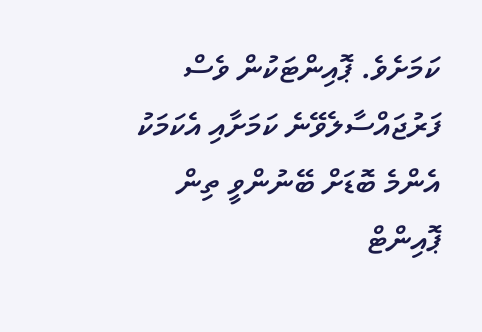ކަމަށެވެ. ޕޮއިންޓަކުން ވެސް ފަރުޖައްސާލެވޭނެ ކަމަށާއި އެކަމަކު އެންމެ ބޮޑަށް ބޭނުންވީ ތިން ޕޮއިންޓް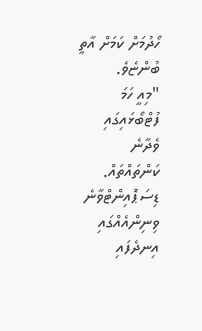ހޯދުމަށް ކަމަށް އާތީ ބުންޏެވެ.
"މިއީ ހަމަ ފުޓްބޯޅައިގައި ވެދާނެ ކަންތައްތައް. ޑިސަޕޮއިންޓްވާނެ ވިނިންއެއްގައި އިނދެފައި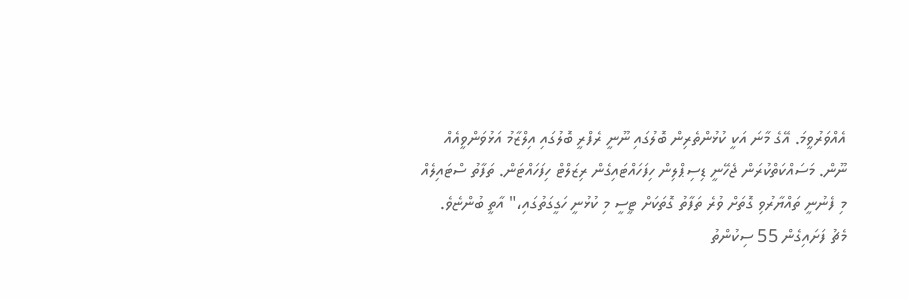އެއްވަރުވީމަ. އޭގެ މާނަ އަކީ ކުޅުންތެރިން ބޮލުގައި ނޫނީ ރެފްރީ ބޮލުގައި އިލްޒާމު އަޅުވަންވީއެއް ނޫން. މަސައްކަތްކުރަން ޖެހޭނީ ޑިސިޕްލިން ހިފަހައްޓައިގެން ރިޒަލްޓް ހިފަހައްޓަން. ތަފާތު ސްޓައިލެއް މި ފެނުނީ ތައްޔާރުވި ގޮތަށް ވުރެ ތަފާތު ގޮތަކަށް ޓީސީ މި ކުޅުނީ ހަގީގަތުގައި،" އާތީ ބުންޏެވެ.
މެޗު ފަށައިގެން 55 ސިކުންތު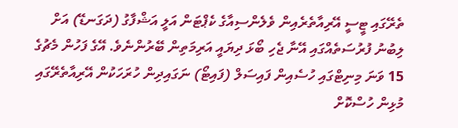ތެރޭގައި ޓީސީ އޭރިއާތެރެއިން ވެލެންސިއާގެ ކެޕްޓަން އަލީ އަޝްފާގު (ދަގަނޑޭ) އަށް ލިބުނު ފުރުސަތެއްގައި އޭނާ ޖެހި ބޯޅަ ދިޔައީ އަރިމަތިން ބޭރުންނެވެ. އޭގެ ފަހުން މެޗުގެ 15 ވަނަ މިނިޓްގައި ހުސެއިން ފައިސަލް (ފައިޓޯ) ނަގައިދިން ހުރަހަކުން އޭރިއާތެރޭގައި މުޅިން ހުސްކޮށް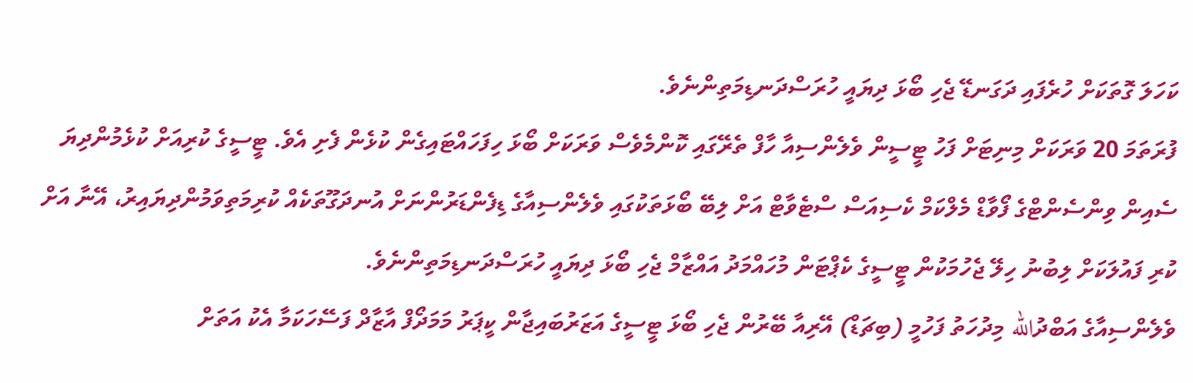ކަހަލަ ގޮތަކަށް ހުރެފައި ދަގަނޑޭ ޖެހި ބޯޅަ ދިޔައީ ހުރަސްދަނޑިމަތިންނެވެ.
ފުރަތަމަ 20 ވަރަކަށް މިނިޓަށް ފަހު ޓީސީން ވެލެންސިއާ ހާފް ތެރޭގައި ކޮންމެވެސް ވަރަކަށް ބޯޅަ ހިފަހައްޓައިގެން ކުޅެން ފެށި އެވެ. ޓީސީގެ ކުރިއަށް ކުޅެމުންދިޔަ ސެއިން ވިންސެންޓްގެ ފޯވާޑް މެލްކަމް ކެސިއަސް ސްޓެވާޓް އަށް ލިބޭ ބޯޅަތަކުގައި ވެލެންސިއާގެ ޑިފެންޑަރުންނަށް އުނދަގޫތަކެއް ކުރިމަތިވަމުންދިޔައިރު، އޭނާ އަށް ކުރި ފައުލަކަށް ލިބުނު ހިލޭ ޖެހުމަކުން ޓީސީގެ ކެޕްޓަން މުހައްމަދު އައްޒާމް ޖެހި ބޯޅަ ދިޔައީ ހުރަސްދަނޑިމަތިންނެވެ.
ވެލެންސިއާގެ އަބްދުالله މިދުހަތު ފަހުމީ (ބިޗަޑް) އޭރިއާ ބޭރުން ޖެހި ބޯޅަ ޓީސީގެ އަޒަރުބައިޖާން ކީޕަރު މަމަދޯފް އާޒާދް ފަސޭހަކަމާ އެކު އަތަށް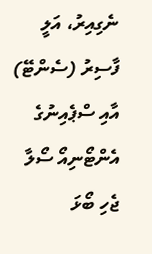ނެގިއިރު، އަލީ ފާސިރު (ސެންޓޭ) އާއި ސްޕެއިނުގެ އެންޓޯނިއޯ ސޯލާ ޖެހި ބޯޅަ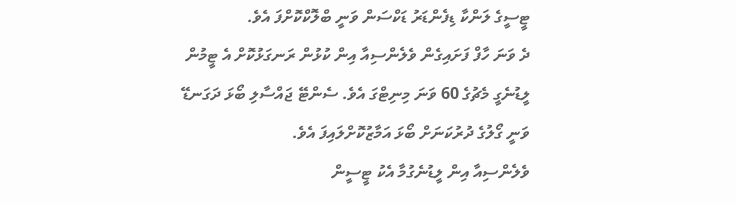ޓީސީގެ ލަންކާ ޑިފެންޑަރު ޑަކްސަން ވަނީ ބްލޮކްކޮށްފަ އެވެ.
ދެ ވަނަ ހާފް ފަށައިގެން ވެލެންސިއާ އިން ކުޅުން ރަނގަޅުކޮށް އެ ޓީމުން ލީޑުނެގީ މެޗުގެ 60 ވަނަ މިނިޓްގަ އެވެ. ސެންޓޭ ޖައްސާލި ބޯޅަ ދަގަނޑޭ ވަނީ ގޯލުގެ ދުރުކަނަށް ބޯޅަ އަމާޒުކޮށްލައިފަ އެވެ.
ވެލެންސިއާ އިން ލީޑުނެގުމާ އެކު ޓީސީން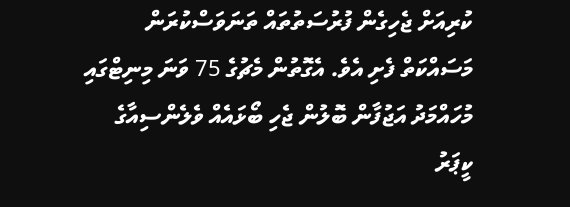ކުރިއަށް ޖެހިގެން ފުރުސަތުތައް ތަނަވަސްކުރަން މަސައްކަތް ފެށި އެވެ. އެގޮތުން މެޗުގެ 75 ވަނަ މިނިޓްގައި މުހައްމަދު އަޖުފާން ބޮލުން ޖެހި ބޯޅައެއް ވެލެންސިއާގެ ކީޕަރު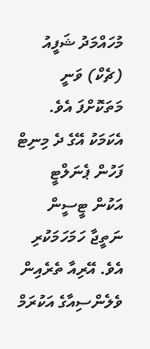މުހައްމަދު ޝަފީއު (ޗެކް) ވަނީ މަތަކޮށްފަ އެވެ. އެކަމަކު އޭގެ ދެ މިނިޓް ފަހުން ޕެނަލްޓީ އަކުން ޓީސީން ނަތީޖާ ހަމަހަމަކުރި އެވެ. އޭރިއާ ތެރެއިން ވެލެންސިއާގެ އަކުރަމް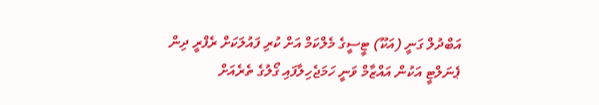އަބްދުލް ގަނީ (އަކޫ) ޓީސީގެ މެލްކަމް އަށް ކުރި ފައުލަކަށް ރެފްރީ ދިން ޕެނަލްޓީ އަކުން އައްޒާމް ވަނީ ހަމަޖެހިލާފައި ގޯލުގެ ތެރެއަށް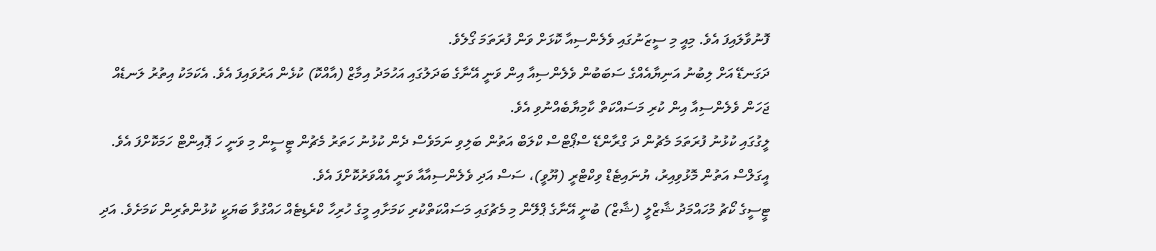ފޮނުވާލައިފަ އެވެ. މިއީ މި ސީޒަނުގައި ވެލެންސިއާ ކޮޅަށް ވަން ފުރަތަމަ ގޯލެވެ.
ދަގަނޑޭ އަށް ލިބުނު އަނިޔާއެއްގެ ސަބަބުން ވެލެންސިއާ އިން ވަނީ އޭނާގެ ބަދަލުގައި އަހުމަދު އިމާޒް (އާއްކޮ) ކުޅެން އަރުވައިފަ އެވެ. އެކަމަކު އިތުރު ލަނޑެއް ޖަހަން ވެލެންސިއާ އިން ކުރި މަސައްކަތް ކާމިޔާބެއްނުވި އެވެ.
ލީގުގައި ކުޅުނު ފުރަތަމަ މެޗުން ދަ ގްރާންޑޭ ސްޕޯޓްސް ކްލަބް އަތުން ބަލިވި ނަމަވެސް ދެން ކުޅުނު ހަތަރު މެޗުން ޓީސީން މި ވަނީ ހަ ޕޮއިންޓް ހަމަކޮށްފަ އެވެ. އީގަލްސް އަތުން މޮޅުވިއިރު، ޔުނައިޓެޑް ވިކްޓްރީ (ޔޫވީ)، ސަސް އަދި ވެލެންސިއާއާ ވަނީ އެއްވަރުކޮށްފަ އެވެ.
ޓީސީގެ ކޯޗު މުހައްމަދު ޝާޒްލީ (ޝާޒް) ބުނީ އޭނާގެ ޕްލޭން މި މެޗުގައި މަސައްކަތްކުރި ކަމަށާއި މީގެ ހުރިހާ ކްރެޑިޓެއް ހައްގުވާ ބަޔަކީ ކުޅުންތެރިން ކަމަށެވެ. އަދި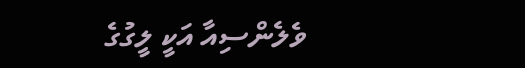ވެލެންސިއާ އަކީ ލީގުގެ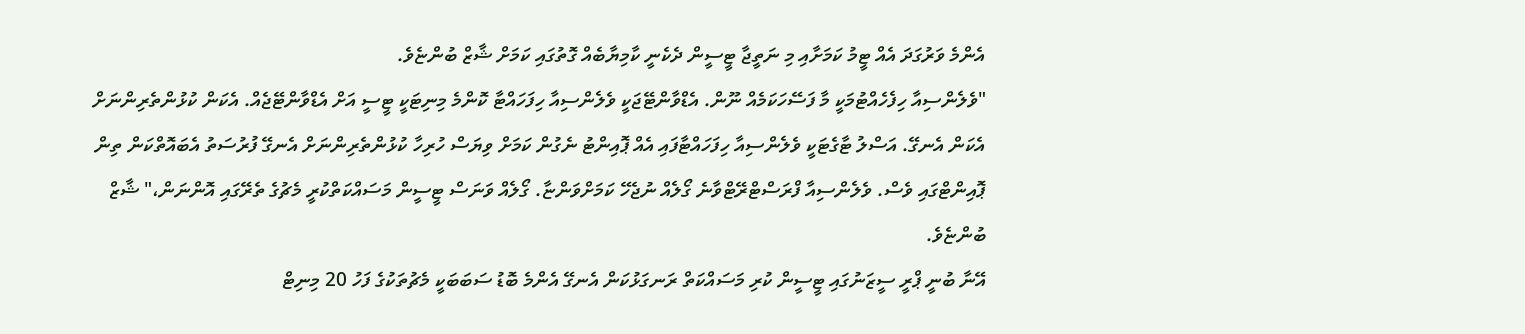އެންމެ ވަރުގަދަ އެއް ޓީމު ކަމަށާއި މި ނަތީޖާ ޓީސީން ދެކެނީ ކާމިޔާބެއް ގޮތުގައި ކަމަށް ޝާޒް ބުންޏެވެ.
"ވެލެންސިއާ ހިފެހެއްޓުމަކީ މާ ފަސޭހަކަމެއް ނޫން. އެޑްވާންޓޭޖަކީ ވެލެންސިއާ ހިފަހައްޓާ ކޮންމެ މިނިޓަކީ ޓީސީ އަށް އެޑްވާންޓޭޖެއް. އެކަން ކުޅުންތެރިންނަށް އެކަން އެނގޭ. އަސްލު ޓާގެޓަކީ ވެލެންސިއާ ހިފަހައްޓާފައި އެއް ޕޮއިންޓު ނެގުން ކަމަށް ވިޔަސް ހުރިހާ ކުޅުންތެރިންނަށް އެނގޭ ފުރުސަތު އެބައޮތްކަން ތިން ޕޮއިންޓްގައި ވެސް. ވެލެންސިއާ ފްރަސްޓްރޭޓްވާނެ ގޯލެއް ނުޖެހޭ ކަމަށްވަންޏާ. ގޯލެއް ވަނަސް ޓީސީން މަސައްކަތްކުރީ މެޗުގެ ތެރޭގައި އޮންނަން،" ޝާޒް ބުންޏެވެ.
އޭނާ ބުނީ ޕްރީ ސީޒަނުގައި ޓީސީން ކުރި މަސައްކަތް ރަނގަޅުކަން އެނގޭ އެންމެ ބޮޑު ސަބަބަކީ މެޗުތަކުގެ ފަހު 20 މިނިޓް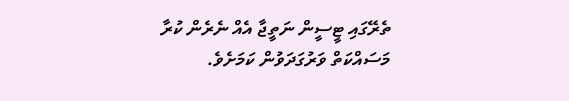ތެރޭގައި ޓީސީން ނަތީޖާ އެއް ނެރެން ކުރާ މަސައްކަތް ވަރުގަދަވުން ކަމަށެވެ.